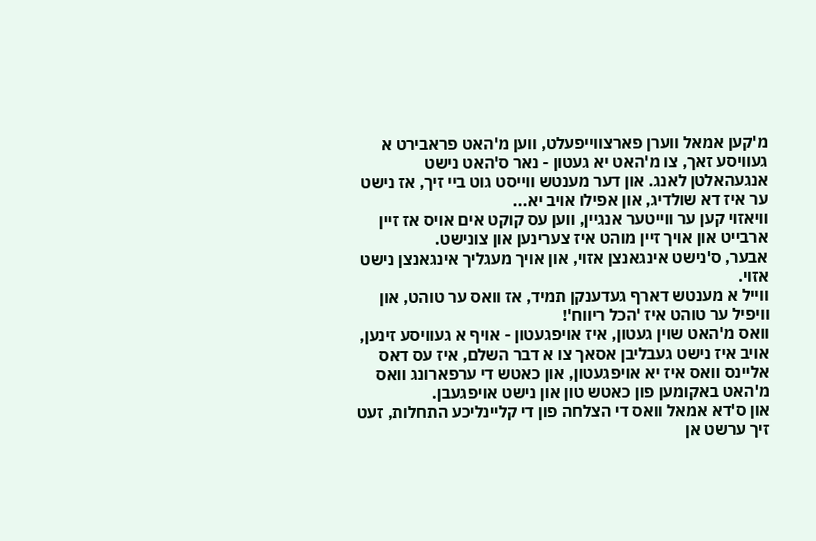מ'קען אמאל ווערן פארצווייפעלט, ווען מ'האט פראבירט א געוויסע זאך, צו מ'האט יא געטון - נאר ס'האט נישט אנגעהאלטן לאנג. און דער מענטש ווייסט גוט ביי זיך, אז נישט ער איז דא שולדיג, און אפילו אויב יא...
וויאזוי קען ער ווייטער אנגיין, ווען עס קוקט אים אויס אז זיין ארבייט און אויך זיין מוהט איז צערינען און צונישט.
אבער, ס'נישט אינגאנצן אזוי, און אויך מעגליך אינגאנצן נישט אזוי.
ווייל א מענטש דארף געדענקן תמיד, אז וואס ער טוהט, און וויפיל ער טוהט איז 'הכל ריווח'!
וואס מ'האט שוין געטון, איז אויפגעטון - אויף א געוויסע זינען, אויב איז נישט געבליבן אסאך צו א דבר השלם, איז עס דאס אליינס וואס איז יא אויפגעטון, און כאטש די ערפארונג וואס מ'האט באקומען פון כאטש טון און נישט אויפגעבן.
און ס'דא אמאל וואס די הצלחה פון די קליינליכע התחלות, זעט זיך ערשט אן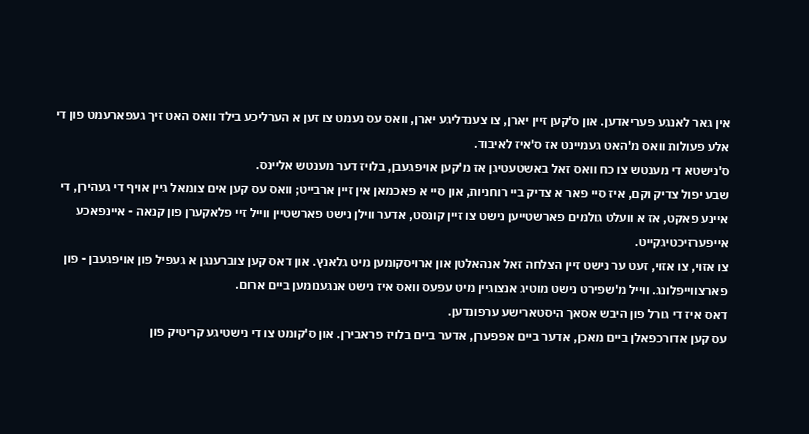אין גאר לאנגע פעריאדען. און ס'קען זיין יארן, צו צענדליגע יארן, וואס עס נעמט צו זען א הערליכע בילד וואס האט זיך געפארעמט פון די אלע פעולות וואס מ'האט געמיינט אז ס'איז לאיבוד.
ס'נישטא די מענטש צו כח וואס זאל באשטעטיגן אז מ'קען אויפגעבן, בלויז דער מענטש אליינס.
שבע יפול צדיק וקם, איז סיי פאר א צדיק ביי רוחניות, און סיי א פאכמאן אין זיין ארבייט; וואס עס קען אים צומאל גיין אויף די געהירן, די איינע פאקט, אז א וועלט גולמים פארשטייען נישט צו זיין קונסט, אדער ווילן נישט פארשטיין ווייל זיי פלאקערן פון קנאה - איינפאכע אייפערזיכטיגקייט.
צו אזוי, צו אזוי, זעט ער נישט זיין הצלחה זאל אנהאלטן און ארויסקומען מיט גלאנץ. און דאס קען צוברענגן א געפיל פון אויפגעבן - פון פארצווייפלונג. ווייל מ'שפירט נישט מוטיג אנצוגיין מיט עפעס וואס איז נישט אנגענומען ביים ארום.
דאס איז די גורל פון היבש אסאך היסטארישע ערפונדען.
עס קען אדורכפאלן ביים מאכן, אדער ביים אפפערן, אדער ביים בלויז פראבירן. און ס'קומט צו די נישטיגע קריטיק פון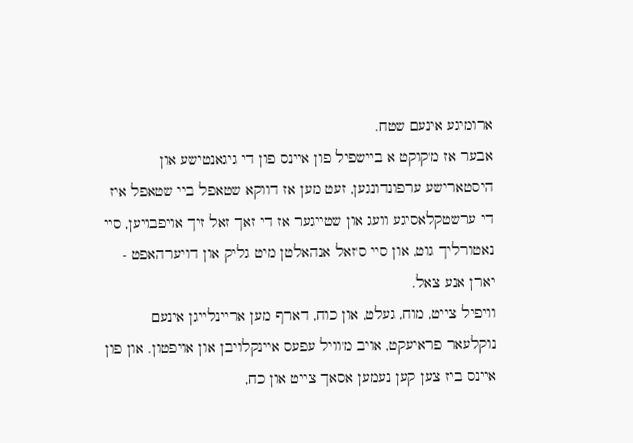ארומיגע אינעם שטח.
אבער אז מ'קוקט א ביישפיל פון איינס פון די גיגאנטישע און היסטארישע ערפונדונגען, זעט מען אז דווקא שטאפל ביי שטאפל איז די ערשטקלאסיגע וועג און שטייגער אז די זאך זאל זיך אויפבויען, סיי נאטורליך גוט, און סיי ס'זאל אנהאלטן מיט גליק און דויערהאפט - יארן אנע צאל.
וויפיל צייט, מוח, געלט, און כוח, דארף מען אריינלייגן אינעם נוקלעאר פראיעקט, אויב מ'וויל עפעס איינקלויבן און אויפטון. און פון איינס ביז צען קען נעמען אסאך צייט און כח,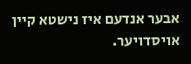אבער אנדעם איז נישטא קיין אויסדויער.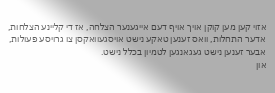אזוי קען מען קוקן אויך אויף דעם אייגענער הצלחה, אז די קליינע הצלחות, אדער התחלות, וואס זענען טאקע נישט אויסגעוואקסן צו גרויסע פעולות, אבער זענען נישט געגאנגען לטמיון בכלל נישט.
און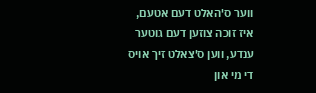ווער ס'האלט דעם אטעם, איז זוכה צוזען דעם גוטער ענדע, ווען ס'צאלט זיך אויס די מי און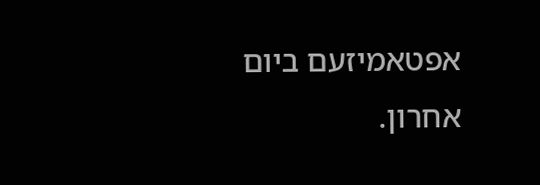אפטאמיזעם ביום אחרון.